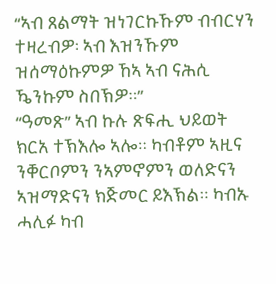“ኣብ ጸልማት ዝነገርኩኹም ብብርሃን ተዛረብዎ፡ ኣብ እዝንኹም ዝሰማዕኩምዎ ኸኣ ኣብ ናሕሲ ዄንኩም ስበኽዎ።”
“ዓመጽ” ኣብ ኩሉ ጽፍሒ ህይወት ክርአ ተኽእሎ ኣሎ። ካብቶም ኣዚና ንቐርቦምን ንኣምኖምን ወለድናን ኣዝማድናን ክጅመር ይእኽል። ካብኡ ሓሊፉ ካብ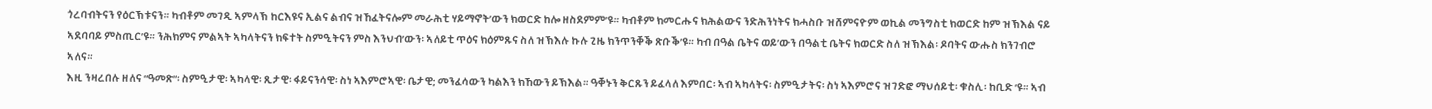ጎረባብትናን የዕርኽቱናን። ካብቶም መገዲ ኣምላኽ ከርእዩና ኢልና ልብና ዝኸፈትናሎም መራሕቲ ሃይማኖት’ውን ክወርድ ከሎ ዘስደምም’ዩ። ካብቶም ክመርሑና ክሕልውና ንድሕንነትና ክሓስቡ ዝሸምናዮም ወኪል መንግስቲ ክወርድ ከም ዝኽእል ናይ ኣደባባይ ምስጢር’ዩ። ንሕክምና ምልኣት ኣካላትናን ክፍተት ስምዒትናን ምስ እንህብ’ውን፡ ኣለይቲ ጥዕና ክዕምጹና ስለ ዝኽእሉ ኩሉ ጊዜ ክንጥንቐቕ ጽቡቕ’ዩ። ካብ በዓል ቤትና ወይ’ውን በዓልቲ ቤትና ክወርድ ስለ ዝኽእል፡ ዶባትና ውሑስ ክንገብሮ ኣለና።
እዚ ንዛረበሉ ዘለና “ዓመጽ“፡ ስምዒታዊ፡ ኣካላዊ፡ ጺታዊ፡ ፋይናንሳዊ፡ ስነ ኣእምሮኣዊ፡ ቤታዊ; መንፈሳውን ካልእን ክኸውን ይኽእል። ዓቐኑን ቅርጹን ይፈላለ እምበር፡ ኣብ ኣካላትና፡ ስምዒታትና፡ ስነ ኣእምሮና ዝገድፎ ማህሰይቲ፡ ቁስሊ፡ ከቢድ ‘ዩ። ኣብ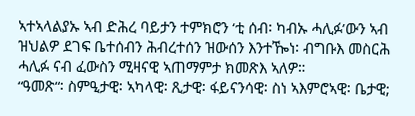ኣተኣላልያኡ ኣብ ድሕረ ባይታን ተምክሮን ‘ቲ ሰብ፡ ካብኡ ሓሊፉ’ውን ኣብ ዝህልዎ ደገፍ ቤተሰብን ሕብረተሰን ዝውሰን እንተዀነ፡ ብግቡእ መስርሕ ሓሊፉ ናብ ፈውስን ሚዛናዊ ኣጠማምታ ክመጽእ ኣለዎ።
“ዓመጽ“፡ ስምዒታዊ፡ ኣካላዊ፡ ጺታዊ፡ ፋይናንሳዊ፡ ስነ ኣእምሮኣዊ፡ ቤታዊ;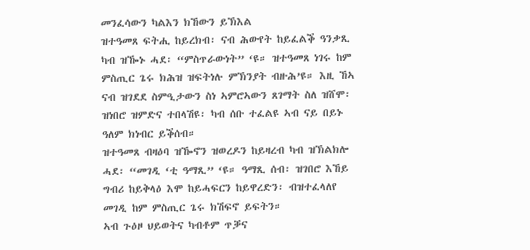መንፈሳውን ካልእን ክኸውን ይኽእል
ዝተዓመጸ ፍትሒ ከይረክብ፡ ናብ ሕውየት ከይፈልቕ ዓንቃጺ ካብ ዝዀኑ ሓደ፡ “ምስጥራውነት” ‘ዩ። ዝተዓመጸ ነገሩ ከም ምስጢር ጌሩ ክሕዝ ዝፍትነሉ ምኽንያት ብዙሕ’ዩ። እዚ ኸኣ ናብ ዝገደደ ስምዒታውን ስነ ኣምሮኣውን ጸገማት ስለ ዝሸሞ፡ ዝነበሮ ዝምድና ተበላሽዩ፡ ካብ ሰቡ ተፈልዩ ኣብ ናይ በይኑ ዓለም ክነብር ይቕሰብ።
ዝተዓመጸ ብዛዕባ ዝዀኖን ዝወረዶን ከይዛረብ ካብ ዝኽልክሎ ሓደ፡ “መገዲ ‘ቲ ዓማጺ” ‘ዩ። ዓማጺ ሰብ፡ ዝገበሮ እኸይ ግብሪ ከይቅላዕ እሞ ከይሓፍርን ከይዋረድን፡ ብዝተፈላለየ መገዲ ከም ምስጢር ጌሩ ክሽፍኖ ይፍትን።
ኣብ ጉዕዞ ህይወትና ካብቶም ጥቓና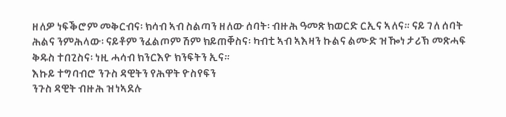ዘለዎ ነፍቕሮም መቅርብና፡ ክሳብ ኣብ ስልጣን ዘለው ሰባት፡ ብዙሕ ዓመጽ ክወርድ ርኢና ኣለና። ናይ ገለ ሰባት ሕልና ንምሕላው፡ ናይቶም ንፈልጦም ሽም ክይጠቐስና፡ ካብቲ ኣብ ኣእዛን ኩልና ልሙድ ዝዀነ ታሪኽ መጽሓፍ ቅዱስ ተበጊስና፡ ነዚ ሓሳብ ክንርእዮ ክንፍትን ኢና።
እኩይ ተግባብሮ ንጉስ ዳዊትን የሕዋት ዮስየፍን
ንጉስ ዳዊት ብዙሕ ዝነኣደሉ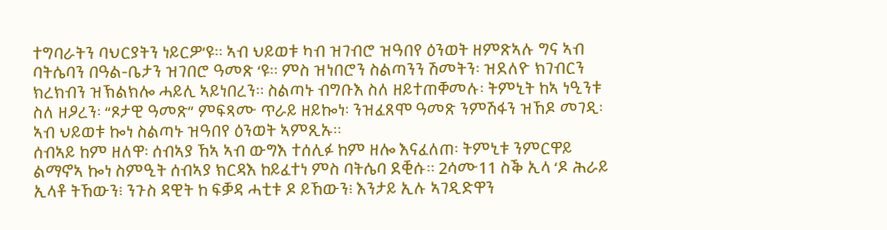ተግባራትን ባህርያትን ነይርዎ’ዩ። ኣብ ህይወቱ ካብ ዝገብሮ ዝዓበየ ዕንወት ዘምጽኣሉ ግና ኣብ ባትሴባን በዓል-ቤታን ዝገበሮ ዓመጽ ‘ዩ። ምስ ዝነበሮን ስልጣንን ሽመትን፡ ዝደለዮ ክገብርን ክረክብን ዝኽልክሎ ሓይሊ ኣይነበረን። ስልጣኑ ብግቡእ ስለ ዘይተጠቐመሉ፡ ትምኒት ከኣ ነዒንቱ ስለ ዘዖረን፡ “ጾታዊ ዓመጽ” ምፍጻሙ ጥራይ ዘይኰነ፡ ንዝፈጸሞ ዓመጽ ንምሽፋን ዝኸዶ መገዲ፡ ኣብ ህይወቱ ኰነ ስልጣኑ ዝዓበየ ዕንወት ኣምጺኡ።
ሰብኣይ ከም ዘለዋ፡ ሰብኣያ ኸኣ ኣብ ውግእ ተሰሊፉ ከም ዘሎ እናፈለጠ፡ ትምኒቱ ንምርዋይ ልማኖኣ ኰነ ስምዒት ሰብኣያ ክርዳእ ከይፈተነ ምስ ባትሴባ ደቒሱ። 2ሳሙ11 ስቕ ኢላ ‘ዶ ሕራይ ኢላቶ ትኸውን፧ ንጉስ ዳዊት ከ ፍቓዳ ሓቲቱ ዶ ይኸውን፧ እንታይ ኢሉ ኣገዲድዋን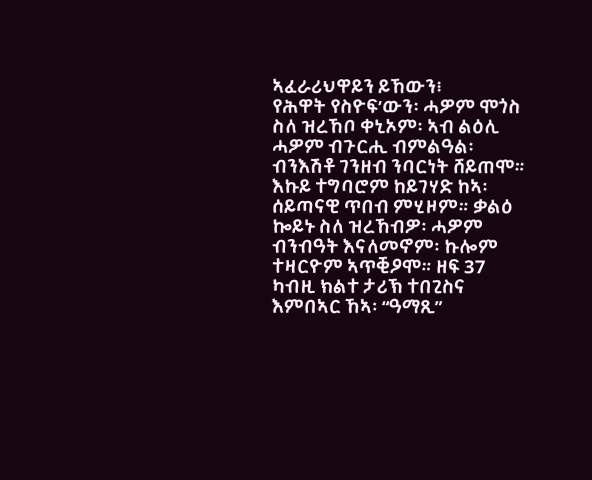ኣፈራሪህዋይን ይኸውን፧
የሕዋት የስዮፍ’ውን፡ ሓዎም ሞጎስ ስለ ዝረኸቦ ቀኒኦም፡ ኣብ ልዕሊ ሓዎም ብጉርሒ ብምልዓል፡ ብንእሽቶ ገንዘብ ንባርነት ሸይጠሞ። እኩይ ተግባሮም ከይገሃድ ከኣ፡ ሰይጣናዊ ጥበብ ምሂዞም። ቃልዕ ኰይኑ ስለ ዝረኸብዎ፡ ሓዎም ብንብዓት እናለመኖም፡ ኩሎም ተዛርዮም ኣጥቒዖሞ። ዘፍ 37
ካብዚ ክልተ ታሪኽ ተበጊስና እምበኣር ኸኣ፡ “ዓማጺ”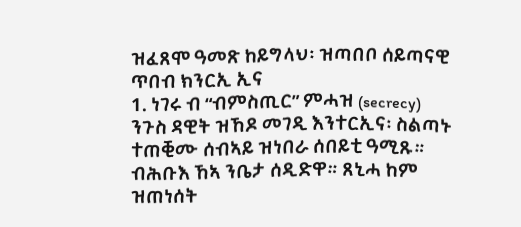ዝፈጸሞ ዓመጽ ከይግላህ፡ ዝጣበቦ ሰይጣናዊ ጥበብ ክንርኢ ኢና
1. ነገሩ ብ “ብምስጢር” ምሓዝ (secrecy)
ንጉስ ዳዊት ዝኸዶ መገዲ እንተርኢና፡ ስልጣኑ ተጠቒሙ ሰብኣይ ዝነበራ ሰበይቲ ዓሚጹ። ብሕቡእ ኸኣ ንቤታ ሰዲድዋ። ጸኒሓ ከም ዝጠነሰት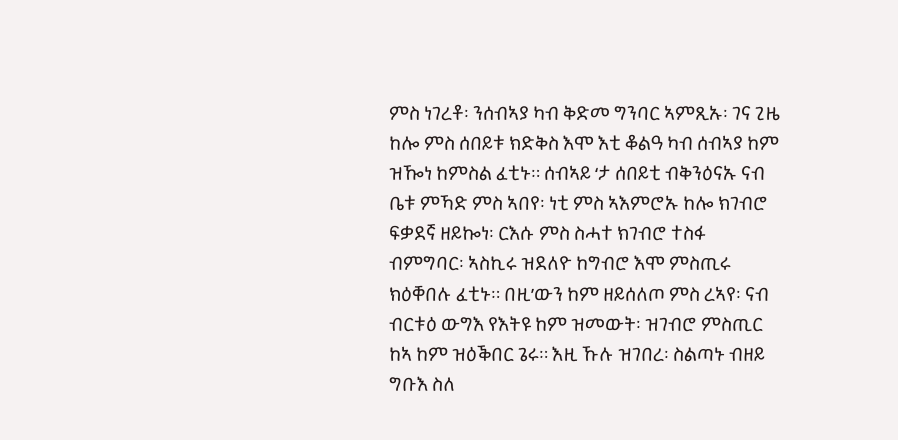ምስ ነገረቶ፡ ንሰብኣያ ካብ ቅድመ ግንባር ኣምጺኡ፡ ገና ጊዜ ከሎ ምስ ሰበይቱ ክድቅስ እሞ እቲ ቆልዓ ካብ ሰብኣያ ከም ዝዀነ ከምስል ፈቲኑ። ሰብኣይ ‘ታ ሰበይቲ ብቅንዕናኡ ናብ ቤቱ ምኻድ ምስ ኣበየ፡ ነቲ ምስ ኣእምሮኡ ከሎ ክገብሮ ፍቃደኛ ዘይኰነ፡ ርእሱ ምስ ስሓተ ክገብሮ ተስፋ ብምግባር፡ ኣስኪሩ ዝደለዮ ከግብሮ እሞ ምስጢሩ ክዕቐበሉ ፈቲኑ። በዚ’ውን ከም ዘይሰለጦ ምስ ረኣየ፡ ናብ ብርቱዕ ውግእ የእትዩ ከም ዝመውት፡ ዝገብሮ ምስጢር ከኣ ከም ዝዕቕበር ጌሩ። እዚ ኹሉ ዝገበረ፡ ስልጣኑ ብዘይ ግቡእ ስለ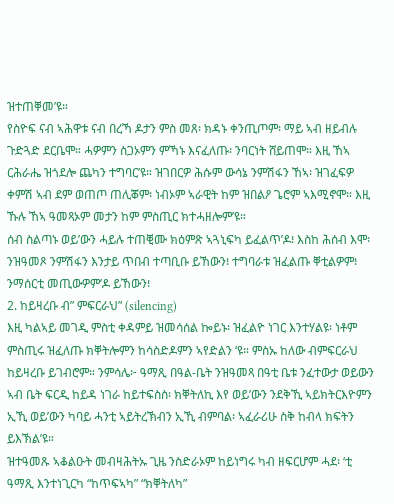ዝተጠቐመ’ዩ።
የስዮፍ ናብ ኣሕዋቱ ናብ በረኻ ዶታን ምስ መጸ፡ ክዳኑ ቀንጢጦም፡ ማይ ኣብ ዘይብሉ ጉድጓድ ደርቤሞ። ሓዎምን ስጋኦምን ምኻኑ እናፈለጡ፡ ንባርነት ሸይጠሞ። እዚ ኸኣ ርሕራሔ ዝጎደሎ ጨካን ተግባር’ዩ። ዝገበርዎ ሕሱም ውሳኔ ንምሽፋን ኸኣ፡ ዝገፈፍዎ ቀምሽ ኣብ ደም ወጠጦ ጠሊቖም፡ ነብኦም ኣራዊት ከም ዝበልዖ ጌሮም ኣእሚኖሞ። እዚ ኹሉ ኸኣ ዓመጻኦም መታን ከም ምስጢር ክተሓዘሎም’ዩ።
ሰብ ስልጣኑ ወይ’ውን ሓይሉ ተጠቒሙ ክዕምጽ ኣጓኒፍካ ይፈልጥ’ዶ፧ እስከ ሕሰብ እሞ፡ ንዝዓመጾ ንምሽፋን እንታይ ጥበብ ተጣቢቡ ይኸውን፧ ተግባራቱ ዝፈልጡ ቐቲልዎም፧ ንማሰርቲ መጢውዎም’ዶ ይኸውን፧
2. ከይዛረቡ ብ” ምፍርራህ” (silencing)
እዚ ካልኣይ መገዲ ምስቲ ቀዳምይ ዝመሳሰል ኰይኑ፡ ዝፈልዮ ነገር እንተሃልዩ፡ ነቶም ምስጢሩ ዝፈለጡ ክቐትሎምን ከሳስድዶምን ኣየድልን ‘ዩ። ምስኡ ከለው ብምፍርራህ ከይዛረቡ ይገብሮም። ንምሳሌ፦ ዓማጺ በዓል-ቤት ንዝዓመጻ በዓቲ ቤቱ ንፈተውታ ወይውን ኣብ ቤት ፍርዲ ከይዳ ነገራ ከይተፍስስ፡ ክቐትለኪ እየ ወይ’ውን ንደቅኺ ኣይክትርእዮምን ኢኺ ወይ’ውን ካባይ ሓንቲ ኣይትረኽብን ኢኺ ብምባል፡ ኣፈራሪሁ ስቅ ከብላ ክፍትን ይእኽል’ዩ።
ዝተዓመጹ ኣቆልዑት መብዛሕትኡ ጊዜ ንስድራኦም ከይነግሩ ካብ ዘፍርሆም ሓደ፡ ‘ቲ ዓማጺ እንተነጊርካ “ከጥፍኣካ” “ክቐትለካ”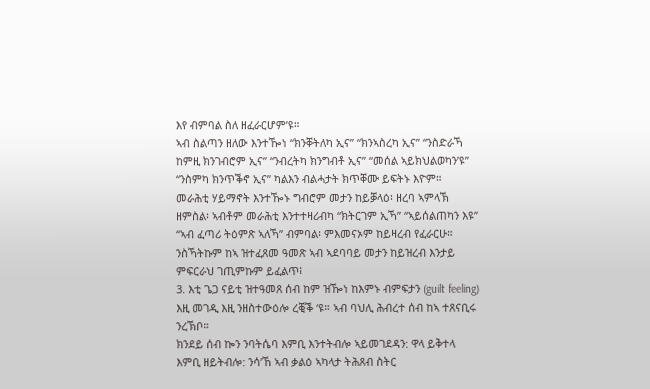እየ ብምባል ስለ ዘፈራርሆም’ዩ።
ኣብ ስልጣን ዘለው እንተዀነ “ክንቐትለካ ኢና” “ክንኣስረካ ኢና” “ንስድራኻ ከምዚ ክንገብሮም ኢና” “ንብረትካ ክንግብቶ ኢና” “መሰል ኣይክህልወካን’ዩ” “ንስምካ ክንጥቕኖ ኢና” ካልእን ብልሓታት ክጥቐሙ ይፍትኑ እዮም።
መራሕቲ ሃይማኖት እንተዀኑ ግብሮም መታን ከይቓላዕ፡ ዘረባ ኣምላኽ ዘምስል፡ ኣብቶም መራሕቲ እንተተዛሪብካ “ክትርገም ኢኻ” “ኣይሰልጠካን እዩ” “ኣብ ፈጣሪ ትዕምጽ ኣለኻ” ብምባል፡ ምእመናኦም ከይዛረብ የፈራርሁ።
ንስኻትኩም ከኣ ዝተፈጸመ ዓመጽ ኣብ ኣደባባይ መታን ከይዝረብ እንታይ ምፍርራህ ገጢምኩም ይፈልጥ፧
3. እቲ ጌጋ ናይቲ ዝተዓመጸ ሰብ ከም ዝዀነ ከእምኑ ብምፍታን (guilt feeling)
እዚ መገዲ እዚ ንዘስተውዕሎ ረቒቕ ‘ዩ። ኣብ ባህሊ ሕብረተ ሰብ ከኣ ተጸናቢሩ ንረኽቦ።
ክንደይ ሰብ ኰን ንባትሴባ እምቢ እንተትብሎ ኣይመገደዳን: ዋላ ይቅተላ እምቢ ዘይትብሎ: ንሳ’ኸ ኣብ ቃልዕ ኣካላታ ትሕጸብ ስትር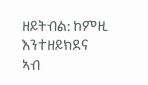ዘይትብል: ከምዚ እንተዘይክደና ኣብ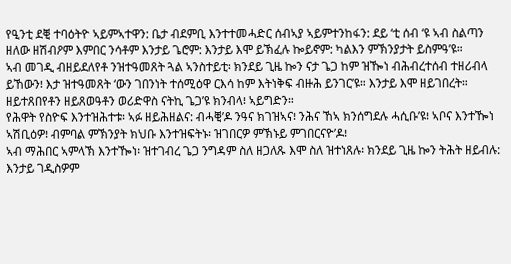የዒንቲ ደቒ ተባዕትዮ ኣይምኣተዋን: ቤታ ብደምቢ እንተተመሓድር ሰብኣያ ኣይምተንከፋን: ደይ ‘ቲ ሰብ ‘ዩ ኣብ ስልጣን ዘለው ዘሽብዖም እምበር ንሳቶም እንታይ ጌሮም: እንታይ እሞ ይኽፈሉ ኰይኖም: ካልእን ምኽንያታት ይስምዓ’ዩ።
ኣብ መገዲ ብዘይደለየቶ ንዝተዓመጸት ጓል ኣንስተይቲ፡ ክንደይ ጊዜ ኰን ናታ ጌጋ ከም ዝዀነ ብሕብረተሰብ ተዘሪብላ ይኸውን፧ እታ ዝተዓመጸት ‘ውን ገበንነት ተሰሚዕዋ ርእሳ ከም እትነቅፍ ብዙሕ ይንገር’ዩ። እንታይ እሞ ዘይገበረት። ዘይተጸበየቶን ዘይጸወዓቶን ወሪድዋስ ናትኪ ጌጋ’ዩ ክንብላ፧ ኣይግድን።
የሕዋት የስዮፍ እንተዝሕተቱ፡ ኣፉ ዘይሕዘልና: ብሓቒ’ዶ ንዓና ክገዝኣና፧ ንሕና ኸኣ ክንሰግደሉ ሓሲቡ’ዩ፧ ኣቦና እንተዀነ ኣሽቢዕዎ፧ ብምባል ምኽንያት ክህቡ እንተዝፍትኑ፡ ዝገበርዎ ምኽኑይ ምገበርናዮ’ዶ፧
ኣብ ማሕበር ኣምላኽ እንተዀነ፡ ዝተገብረ ጌጋ ንግዳም ስለ ዘጋለጹ እሞ ስለ ዝተነጸሉ፡ ክንደይ ጊዜ ኰን ትሕት ዘይብሉ: እንታይ ገዲስዎም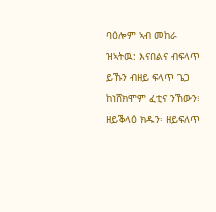ባዕሎም ኣብ መከራ ዝኣትዉ: እናበልና ብፍላጥ ይኹን ብዘይ ፍላጥ ጌጋ ከነሸክሞም ፈቲና ንኸውን፧
ዘይቕላዕ ክዱን፡ ዘይፍለጥ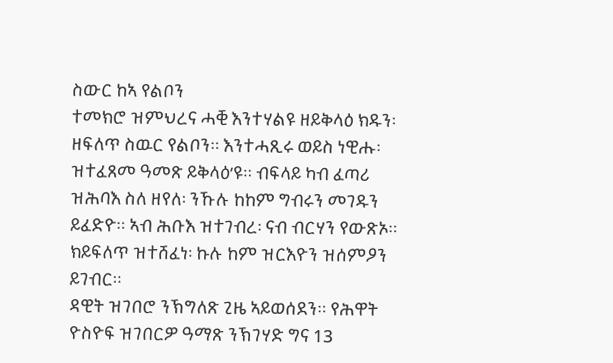ስውር ከኣ የልቦን
ተመክሮ ዝምህረና ሓቒ እንተሃልዩ ዘይቅላዕ ክዱን፡ ዘፍለጥ ስዉር የልቦን። እንተሓጺሩ ወይስ ነዊሑ፡ ዝተፈጸመ ዓመጽ ይቅላዕ’ዩ። ብፍላይ ካብ ፈጣሪ ዝሕባእ ስለ ዘየለ፡ ንኹሉ ከከም ግብሩን መገዱን ይፈድዮ። ኣብ ሕቡእ ዝተገብረ፡ ናብ ብርሃን የውጽኦ። ክይፍለጥ ዝተሸፈነ፡ ኩሉ ከም ዝርእዮን ዝሰምዖን ይገብር።
ዳዊት ዝገበሮ ንኽግለጽ ጊዜ ኣይወሰደን። የሕዋት ዮስዮፍ ዝገበርዎ ዓማጽ ንኽገሃድ ግና 13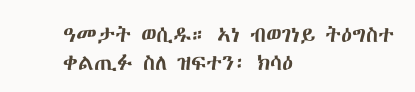ዓመታት ወሲዱ። ኣነ ብወገነይ ትዕግስተ ቀልጢፉ ስለ ዝፍተን፡ ክሳዕ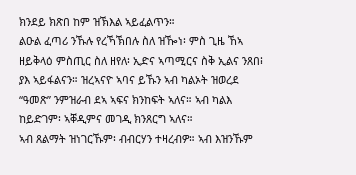ክንደይ ክጽበ ከም ዝኽእል ኣይፈልጥን።
ልዑል ፈጣሪ ንኹሉ የረኻኽበሉ ስለ ዝዀነ፡ ምስ ጊዜ ኸኣ ዘይቅላዕ ምስጢር ስለ ዘየለ፡ ኢድና ኣጣሚርና ስቅ ኢልና ንጸበ፧ ያእ ኣይፋልናን። ዝረኣናዮ ኣባና ይኹን ኣብ ካልኦት ዝወረደ “ዓመጽ” ንምዝራብ ደኣ ኣፍና ክንከፍት ኣለና። ኣብ ካልእ ከይድገም፡ ኣቐዲምና መገዲ ክንጸርግ ኣለና።
ኣብ ጸልማት ዝነገርኹም፡ ብብርሃን ተዛረብዎ። ኣብ እዝንኹም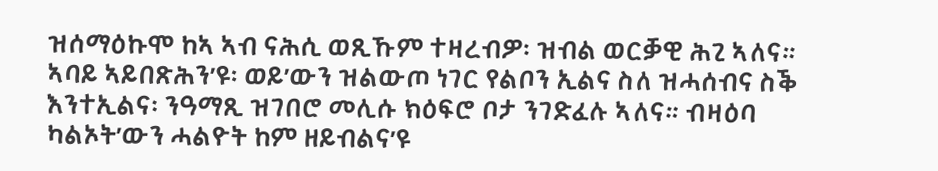ዝሰማዕኩሞ ከኣ ኣብ ናሕሲ ወጺኹም ተዛረብዎ፡ ዝብል ወርቓዊ ሕጊ ኣለና። ኣባይ ኣይበጽሕን’ዩ፡ ወይ’ውን ዝልውጦ ነገር የልቦን ኢልና ስለ ዝሓሰብና ስቕ እንተኢልና፡ ንዓማጺ ዝገበሮ መሊሱ ክዕፍሮ ቦታ ንገድፈሉ ኣለና። ብዛዕባ ካልኦት’ውን ሓልዮት ከም ዘይብልና’ዩ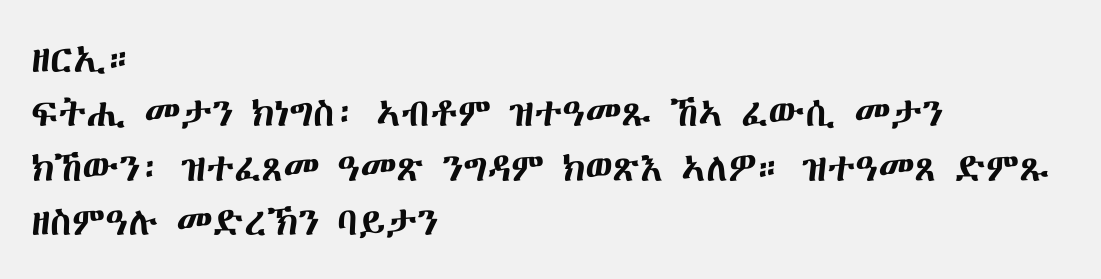ዘርኢ።
ፍትሒ መታን ክነግስ፡ ኣብቶም ዝተዓመጹ ኸኣ ፈውሲ መታን ክኸውን፡ ዝተፈጸመ ዓመጽ ንግዳም ክወጽእ ኣለዎ። ዝተዓመጸ ድምጹ ዘስምዓሉ መድረኽን ባይታን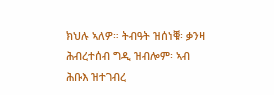ክህሉ ኣለዎ። ትብዓት ዝሰነቑ፡ ቃንዛ ሕብረተሰብ ግዲ ዝብሎም፡ ኣብ ሕቡእ ዝተገብረ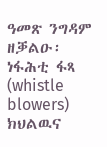ዓመጽ ንግዳም ዘቓልዑ፡ ነፋሕቲ ፋጻ (whistle blowers) ክህልዉና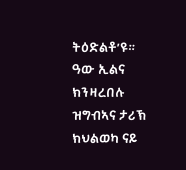ትዕድልቶ’ዩ።
ዓው ኢልና ክንዛረበሉ ዝግብኣና ታሪኽ ክህልወካ ናይ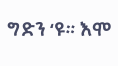ግድን ‘ዩ። እሞ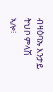ብዛዕባኡ እንታይ ትህቦ ምላሽ ኣሎ፧